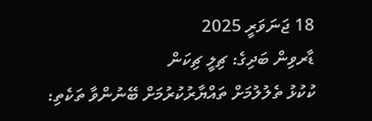18 ޖަނަވަރީ 2025
ޑާރވިން ބަދިގެ: ޗިލީ ޗިކަން
ކުކުޅު ތެލުލުމަށް ތައްޔާރުކުރުމަށް ބޭނުންވާ ތަކެތި: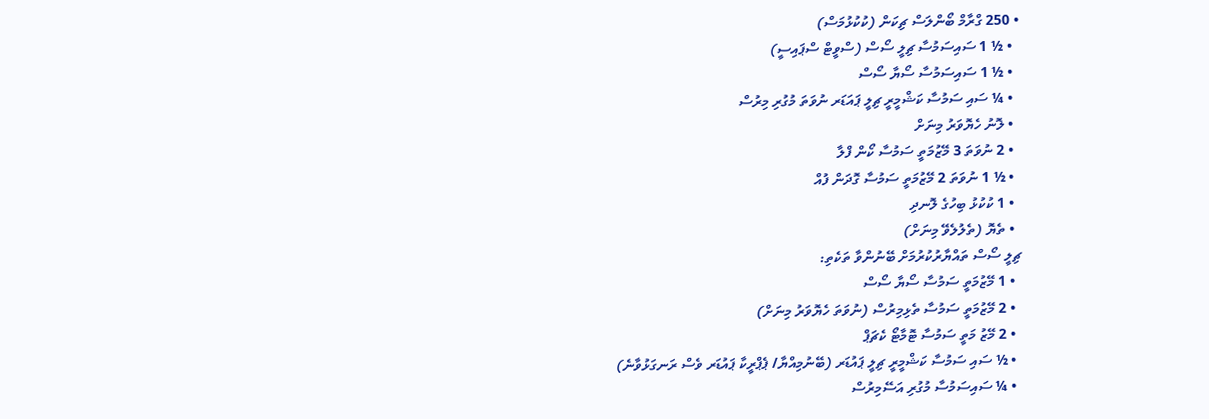• 250 ގްރާމް ބޯންލަސް ޗިކަން (ކުކުޅުމަސް)
  • ½ 1 ސައިސަމުސާ ޗިލީ ސޯސް (ސްވީޓް ސްޕައިސީ)
  • ½ 1 ސައިސަމުސާ ސޯޔާ ސޯސް
  • ¼ ސައި ސަމުސާ ކަޝްމީރީ ޗިލީ ޕައަޑަރ ނުވަތަ މުގުރި މިރުސް
  • ލޮނު ހެޔޮވަރު މިނަށް
  • 2 ނުވަތަ 3 މޭޒުމަތީ ސަމުސާ ކޯން ފްލާ
  • ½ 1 ނުވަތަ 2 މޭޒުމަތީ ސަމުސާ ގޮދަން ފުއް
  • 1 ކުކުޅު ބިހުގެ ލޮނދި
  • ތެޔޮ (ތެލުލެވޭ މިނަށް)
ޗިލީ ސޯސް ތައްޔާރުކުރުމަށް ބޭނުންވާ ތަކެތި:
  • 1 މޭޒުމަތީ ސަމުސާ ސޯޔާ ސޯސް
  • 2 މޭޒުމަތީ ސަމުސާ ތެޅިމިރުސް (ނުވަތަ ހެޔޮވަރު މިނަށް)
  • 2 މޭޒު މަތީ ސަމުސާ ޓޮމާޓޯ ކެޗަޕް
  • ½ ސައި ސަމުސާ ކަޝްމީރީ ޗިލީ ޕައުޑަރ (ބޭނުމިއްޔާ/ ޕެޕްރީކާ ޕައުޑަރ ވެސް ރަނގަޅުވާނެ)
  • ¼ ސައިސަމުސާ މުގުރި އަސޭމިރުސް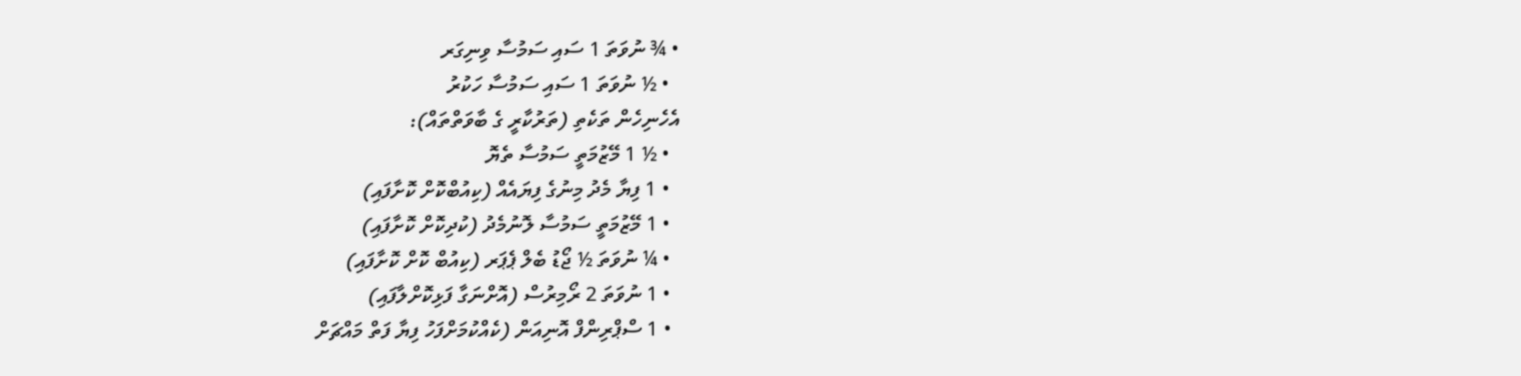• ¾ ނުވަތަ 1 ސައި ސަމުސާ ވިނިގަރ
  • ½ ނުވަތަ 1 ސައި ސަމުސާ ހަކުރު
އެހެނިހެން ތަކެތި (ތަރުކާރީ ގެ ބާވަތްތައް):
  • ½ 1 މޭޒުމަތީ ސަމުސާ ތެޔޮ
  • 1 ފިޔާ މެދު މިނުގެ ފިޔައެއް (ކިއުބްކޮށް ކޮށާފައި)
  • 1 މޭޒުމަތީ ސަމުސާ ލޮނުމެދު (ކުދިކޮށް ކޮށާފައި)
  • ¼ ނުވަތަ ½ ޖޯޑު ބެލް ޕެޕަރ (ކިއުބް ކޮށް ކޮށާފައި)
  • 1 ނުވަތަ 2 ރޯމިރުސް (އޮށްނަގާ ފަޅިކޮށްލާފައި)
  • 1 ސްޕްރިންފް އޮނިއަން (ކެއްކުމަށްފަހު ފިޔާ ފަތް މައްޗަށް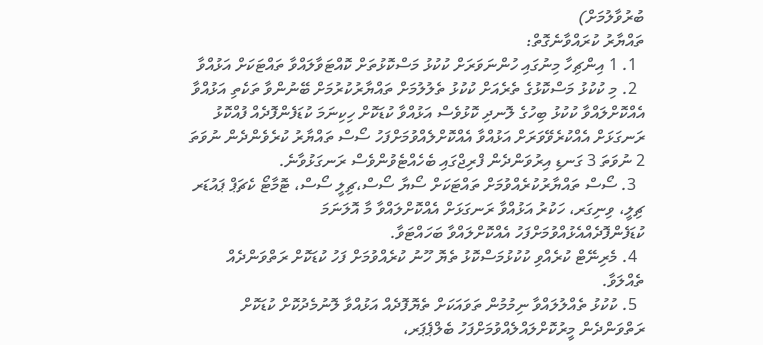ބުރުވާލުމަށް)
ތައްޔާރު ކުރައްވާނެގޮތް:
  1. 1 އިންޗިހާ މިނުގައި ހުންނަވަރަށް ކުކުޅު މަސްކޮޅުތަށް ކޮއްޓަވާލައްވާ ތައްޓަކަށް އަޅުއްވާ
  2. މި ކުކުޅު މަސްކޮޅުގެ ތެރެއަށް ކުކުޅު ތެލުލުމަށް ތައްޔާރުކުރުމަށް ބޭނުންވާ ތަކެތި އަޅުއްވާ އެއްކޮށްލައްވާ ކުކުޅު ބިހުގެ ލޮނދި ކޮޅުވެސް އަޅުއްވާ ކުޑަކޮށް ހިކިނަމަ ކުޑަފެންފޮދެއް ފުއްކޮޅު ރަނގަޅަށް އެއްކުރެވޭވަރަށް އަޅުއްވާ އެއްކޮށްލެއްވުމަށްފަހު ސޯސް ތައްޔާރު ކުރެވެންދެން ނުވަތަ 2 ނުވަތަ 3 ގަނޑި އިރުވަންދެން ފްރިޖްގައި ބެހެއްޓެވުންވެސް ރަނގަޅުވާނެ.
  3. ސޯސް ތައްޔާރުކުރެއްވުމަށް ތައްޓަކަށް ސޯޔާ ސޯސް،ޗިލީ ސޯސް، ޓޮމާޓޯ ކެޗަޕް ޕައުޑަރ ޗިލީ، ވިނިގަރ، ހަކުރު އަޅުއްވާ ރަނގަޅަށް އެއްކޮށްލައްވާ މާ އޮލަނަމަ ކުޑަފެންފޮދެއްއެޅުއްވުމަށްފަހު އެއްކޮށްލައްވާ ބަހައްޓަވާ.
  4. މެރިނޭޓް ކުރެއްވި ކުކުޅުމަސްކޮޅު ތެޔޮ ހޫނު ކުރެއްވުމަށް ފަހު ކުޑަކޮށް ރަތްވަންދެއް ތެއްލަވާ.
  5. ކުކުޅު ތެއްލުލައްވާ ނިމުމުން ތަވައަކަށް ތެޔޮފޮދެއް އަޅުއްވާ ލޮނުމެދުކޮށް ކުޑަކޮށް ރަތްވަންދެން މީރުކޮށްލައްލެއްވުމަށްފަހު ބެލްޕެޕަރ،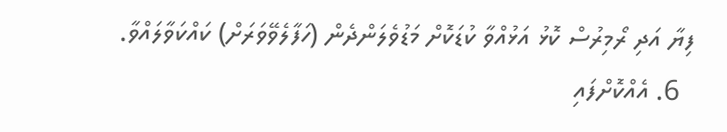ފިޔާ އަދި ރޯމިރުސް ކޮޅު އަޅުއްވާ ކުޑަކޮށް މަޑުވެލަންދެން (ހަފާލެވޭވަރަށް) ކައްކަވާލައްވާ.
  6. އެއްކޮށްފައި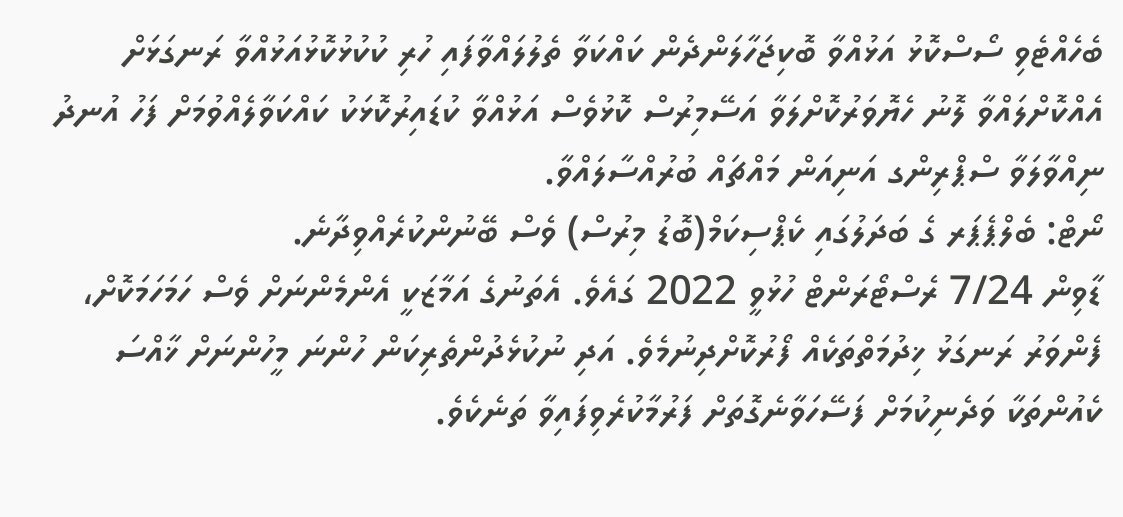ބެހެއްޓެވި ސޯސްކޮޅު އަޅުއްވާ ބޮކިޖަހާލަންދެން ކައްކަވާ ތެލުލައްވާފައި ހުރި ކުކުޅުކޮޅުއަޅުއްވާ ރަނގަޅަށް އެއްކޮށްލައްވާ ލޮނު ހެޔޮވަރުކޮށްލަވާ އަސޭމިރުސް ކޮޅުވެސް އަޅުއްވާ ކުޑައިރުކޮޅަކު ކައްކަވާލެއްވުމަށް ފަހު އުނދު ނިއްވާލަވާ ސްޕްރިންގ އަނިއަން މައްޗައް ބުރުއްސާލައްވާ.
ނޯޓް: ބެލްޕެޕަރ ގެ ބަދަލުގައި ކެޕްސިކަމް(ބޮޑު މިރުސް) ވެސް ބޭނުންކުރެއްވިދާނެ.
ޑާވިން 7/24 ރެސްޓޯރަންޓް ހުޅުވީ 2022 ގައެވެ. އެތަނުގެ އަމާޒަކީ އެންމެންނަށް ވެސް ހަމަހަމަކޮށް، ފެންވަރު ރަނގަޅު ޚިދުމަތްތަކެއް ފޯރުކޮށްދިނުމެވެ. އަދި ނުކުޅެދުންތެރިކަން ހުންނަ މީހުންނަށް ޚާއްސަ ކެއުންތަކާ ވަދެނިކުމަށް ފަސޭހަވާނެގޮތަށް ފަރުމާކުރެވިފައިވާ ތަނެކެވެ.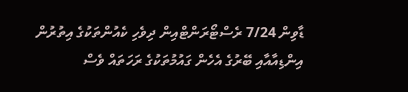ޑާވިން 7/24 ރެސްޓޯރަންޓްއިން ދިވެހި ކެއުންތަކުގެ އިތުރުން އިންޑިއާއާއި ބޭރުގެ އެހެން ގައުމުތަކުގެ ރަހަތައް ވެސް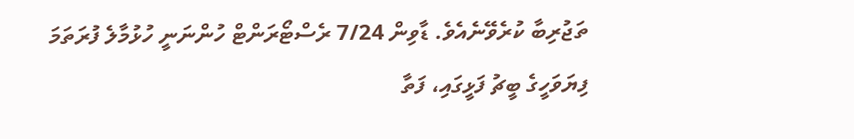ތަޖުރިބާ ކުރެވޭނެއެވެ. ޑާވިން 7/24 ރެސްޓޯރަންޓް ހުންނަނީ ހުޅުމާލެ ފުރަތަމަ ފިޔަވަހީގެ ބީޗު ފަޅީގައި، ފަތާ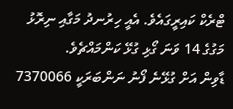ޓްރެކް ކައިރީގައެވެ. އެއީ ހިރުނދު މަގާއި ނިރޮޅު މަގުގެ 14 ވަނަ ގޯޅި ގުޅޭ ކަންމައްޗެވެ.
ޑާވިން އަށް ގުޅޭނެ ފޯނު ނަންބަރަކީ 7370066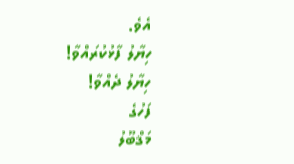އެވެ.
ހިޔާލު ފާޅުކުރައްވާ!
ހިޔާލު ދެއްވާ!
ފަހުގެ
މަޤްބޫލު